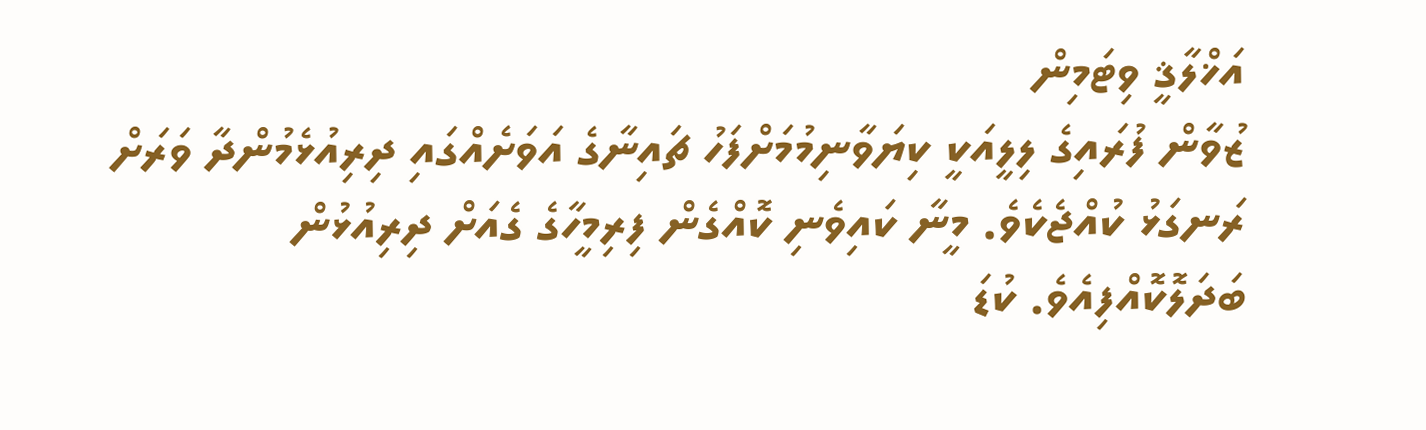އަޚްލާޤީ ވިޓަމިން
ޒުވާން ފުރައިގެ ލިލީއަކީ ކިޔަވާނިމުމަށްފަހު ޗައިނާގެ އަވަށެއްގައި ދިރިއުޅެމުންދާ ވަރަށް ރަނގަޅު ކުއްޖެކެވެ. މީނާ ކައިވެނި ކޮއްގެން ފިރިމީހާގެ ގެއަށް ދިރިއުޅުން ބަދަލޮކޮއްފިއެވެ. ކުޑަ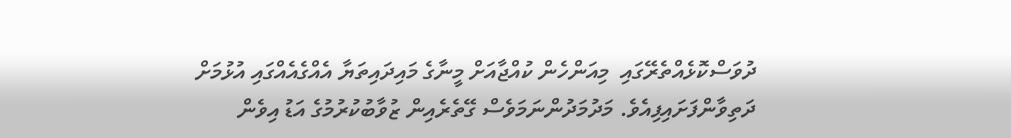ދުވަސްކޮޅެއްތެރޭގައި  މިއަންހެން ކުއްޖާއަށް މީނާގެ މައިދައިތަޔާ އެއްގެއެއްގައި އުޅުމަށް ދަތިވާންފަށައިފިއެވެ. މަދުމަދުންނަމަވެސް ގޭތެރެއިން ޒުވާބުކުރުމުގެ އަޑު އިވެން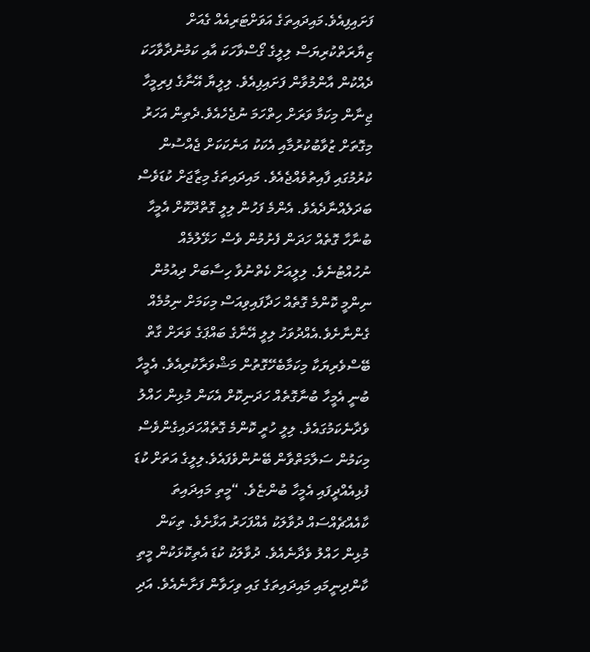ފަށައިފިއެވެ.މައިދައިތަގެ އަވަށްޓަރިއެއް ގެއަށް ޒިޔާރަތްކުރިޔަސް ލިލީގެ ގޯސްވާހަކަ އާއި ކަމުނުދާވާހަކަ ދެއްކުން އާންމުވާން ފަށައިފިއެވެ. ލިލީޔާ އޭނާގެ ފިރިމީހާ ޖިނާން މިކަމާ ވަރަށް ހިތްހަމަ ނުޖެހެއެވެ.ދެތިން އަހަރު މިގޮތަށް ޒުވާބުކުރުމާއި އެކަކު އަނެކަކަށް ޖެއްސުން ކުރުމުގައި ފާއިތުވެއްޖެއެވެ. މައިދައިތަގެ މިޒާޖަށް ކުޑަވެސް ބަދަލެއްނާދެއެވެ. އެންމެ ފަހުން ލިލީ ގޮތްދޫކޮށް އެމީހާ ބުނާހާ ގޮތެއް ހަދަން ފެށުމުން ވެސް ހަޅޭލުމެއް ނުހުއްޓުނެވެ. ލިލީއަށް ކެތްނުވާ ހިސާބަށް ދިއުމުން ނިންމީ ކޮންމެ ގޮތެއް ހަދާފައިވިއަސް މިކަމަށް ނިމުމެއް ގެންނާށެވެ.އެއްދުވަހު ލިލީ އޭނާގެ ބައްޕަގެ ވަރަށް ގާތް ބޭސްވެރިޔަކާ މިކަމާބެހޭގޮތުން މަޝްވަރާކުރިއެވެ. އެމީހާ ބުނީ އެމީހާ ބުނާގޮތެއް ހަދަނިކޮށް އެކަން މުޅިން ހައްލު ވެދާނެކަމުގައެވެ. ލިލީ ހުރީ ކޮންމެ ގޮތެއްހަދައިގެންވެސް މިކަމުން ސަލާމަތްވާން ބޭނުންވެފައެވެ.ލިލީގެ އަތަށް ކުޑަ ފުޅިއެއްދީފައި އެމީހާ ބުންޏެވެ. “މީތި މައިދައިތަ ކާއެއްޗެއްސައް ދުވާލަކު އެއްފަހަރު އަޅާށެވެ. ތިކަން މުޅިން ހައްލު ވެދާނެއެވެ. ދުވާލަކު ކުޑަ އެތިކޮޅަކުން މީތި ކާންދިނީމައި މައިދައިތަގެ ގައި ވިހަވާން ފަށާނެއެވެ. އަދި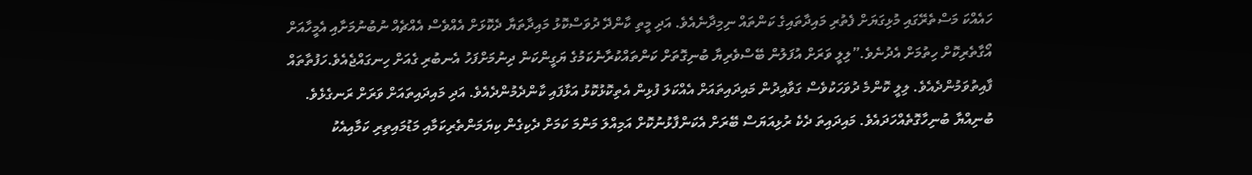ހައެއްކަ މަސްތެރޭގައި މުޅިގަޔަށް ފެތުރި މައިދާތައިގެ ކަންތައް ނިމިދާނެއެވެ. އަދި މީތި ކާންދޭ ދުވަސްކޮޅު މައިދާތަޔާ ދެކޮޅަށް އެއްވެސް އެއްޗެއް ނުބުނުމަށާއި އެމީހާއަށް އޯގާތެރިކޮށް ހިތުމަށް އެދުނެވެ.”ލިލީ ވަރަށް އުފަލުން ބޭސްވެރިޔާ ބުނިގޮތަށް ކަންތައްކުރާނެކަމުގެ ޔަގީންކަން ދިނުމަށްފަހު އެނބުރި ގެއަށް ހިނގައްޖެއެވެ.ހަފުތާތައް ފާއިތުވަމުންދެއެވެ. ލިލީ ކޮންމެ ދުވަހަކުވެސް ގަވާއިދުން މައިދައިތައަށް އެއްކަލަ ފުޅިން އެތިކޮޅުކޮޅު އަޅާފައި ކާންދެމުންދެއެވެ. އަދި މައިދައިތައަށް ވަރަށް ރަނގެޅެވެ. ބުނިއްޔާ ބުނިހާގޮތެއްހަދައެވެ. މައިދައިތަ ދެކެ ރުޅިއަޔަސް ބޭރަށް އެކަންފާޅުނުކޮށް އަމިއްލަ މަންމަ ކަމަށް ދެކިގެން ކިޔަމަންތެރިކަމާއި މަޑުމައިތިރި ކަމާއިއެކު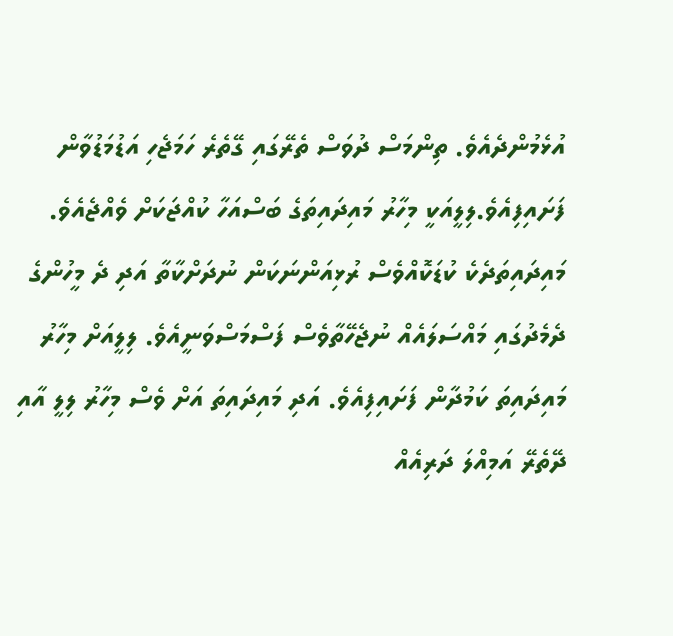އުޅެމުންދެއެވެ. ތިންމަސް ދުވަސް ތެރޭގައި ގޭތެރެ ހަމަޖެހި އަޑުމަޑުވާން ފަށައިފިއެވެ.ލިލީއަކީ މިހާރު މައިދައިތަގެ ބަސްއަހާ ކުއްޖަކަށް ވެއްޖެއެވެ. މައިދައިތަދެކެ ކުޑަކޮއްވެސް ރުޅިއަންނަކަން ނުދަށްކާތާ އަދި ދެ މީހުންގެ ދެމެދުގައި މައްސަލައެއް ނުޖެހޭތާވެސް ފަސްމަސްވަނީއެވެ. ލިލީއަށް މިހާރު މައިދައިތަ ކަމުދާން ފަށައިފިއެވެ. އަދި މައިދައިތަ އަށް ވެސް މިހާރު ލިލީ އާއި ދޭތެރޭ އަމިއްލަ ދަރިއެއް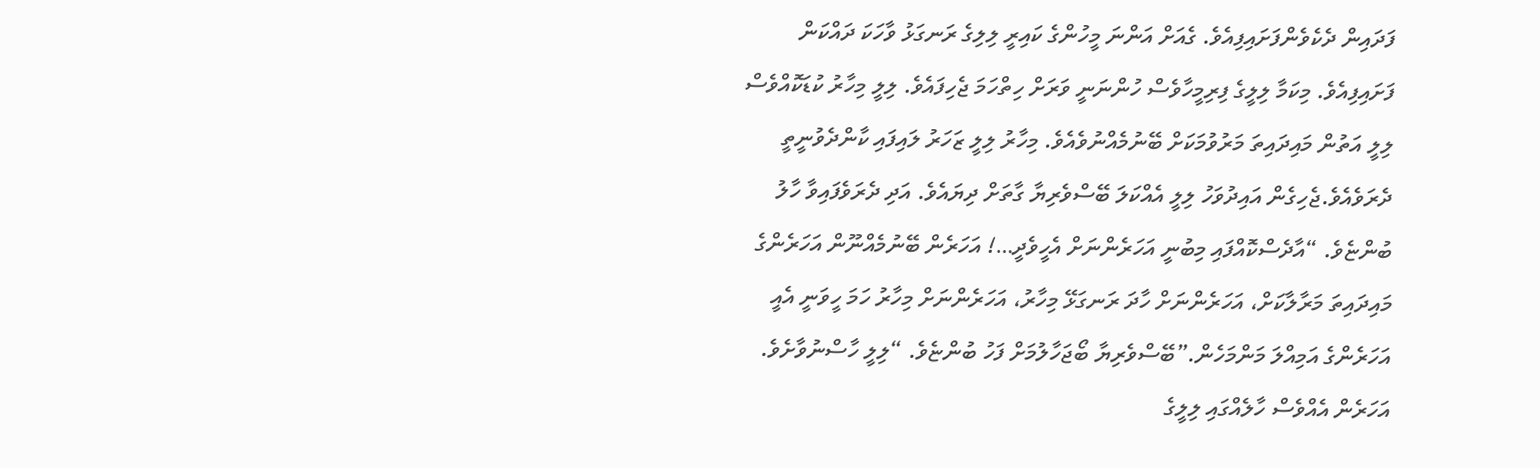ފަދައިން ދެކެވެންފަށައިފިއެވެ. ގެއަށް އަންނަ މީހުންގެ ކައިރީ ލިލިގެ ރަނގަޅު ވާހަކަ ދައްކަން ފަށައިފިއެވެ. މިކަމާ ލިލީގެ ފިރިމީހާވެސް ހުންނަނީ ވަރަށް ހިތްހަމަ ޖެހިފައެވެ. ލިލީ މިހާރު ކުޑަކޮއްވެސް ލިލީ އަތުން މައިދައިތަ މަރުވުމަކަށް ބޭނުމެއްނުވެއެވެ. މިހާރު ލިލީ ޒަހަރު ލައިފައި ކާންދެވުނީތީ ދެރަވެއެވެ.ޖެހިގެން އައިދުވަހު ލިލީ އެއްކަލަ ބޭސްވެރިޔާ ގާތަށް ދިޔައެވެ. އަދި ދެރަވެފައިވާ ހާލު ބުންޏެވެ. “އާދެސްކޮއްފައި މިބުނީ އަހަރެންނަށް އެހީވެދީ…! އަހަރެން ބޭނުމެއްނޫން އަހަރެންގެ މައިދައިތަ މަރާލާކަށް، އަހަރެންނަށް ހާދަ ރަނގަޅޭ މިހާރު، އަހަރެންނަށް މިހާރު ހަމަ ހީވަނީ އެއީ އަހަރެންގެ އަމިއްލަ މަންމަހެން.”ބޭސްވެރިޔާ ބޯޖަހާލުމަށް ފަހު ބުންޏެވެ. “ލިލީ ހާސްނުވާށެވެ. އަހަރެން އެއްވެސް ހާލެއްގައި ލިލީގެ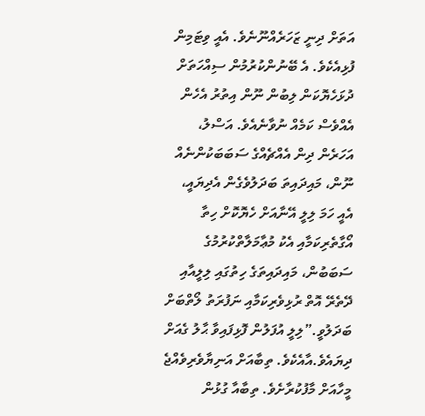އަތަށް ދިނީ ޒަހަރެއްނޫނެވެ. އެއީ ވިޓަމިން ފުޅިއެކެވެ. އެ ބޭނުންކުރުމުން ސިއްހަތަށް ދުޅަހެޔޮކަން ލިބުން ނޫން އިތުރު އެހެން އެއްވެސް ކަމެއް ނުވާނެއެވެ. އަސްލު، އަހަރެން ދިން އެއްޗެއްގެ ސަބަބަކުންނެއް ނޫން، މައިދައިތަ ބަދަލުވެގެން އެދިޔައީ، އެއީ ހަމަ ލިލީ އޭނާއަށް ހެޔޮކޮށް ހިތާ އޯގާތެރިކަމާއި އެކު މުޢާމަލާތްކުރުމުގެ ސަބަބުން، މައިދައިތަގެ ހިތުގައި ލިލީއާއި ދޭތެރޭ އޮތް ރުޅިވެރިކަމާއި ނަފުރަތު ލޯތްބަށް ބަދަލުވީ.”ލިލީ އުފަލުން ފޮޅިފައިވާ ޙާލު ގެއަށް ދިޔައެވެ.އާއެކެވެ. ތިބާއަށް އަނިޔާވެރިވެއްޖެ މީހާއަށް މާފުކުރާށެވެ. ތިބާއާ ގުޅުން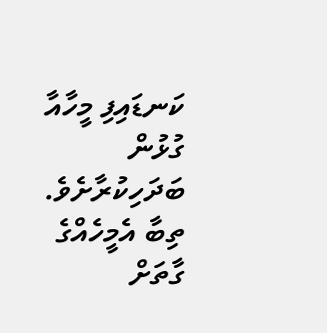ކަނޑައިފި މީހާއާ ގުޅުން ބަދަހިކުރާށެވެ. ތިބާ އެމީހެއްގެ ގާތަށް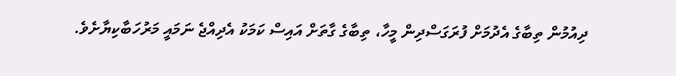ދިއުމުން ތިބާގެ އެދުމަށް ފުރަގަސްދިން މީހާ، ތިބާގެ ގާތަށް އައިސް ކަމަކު އެދިއްޖެ ނަމައީ މަރުހަބާކިޔާށެވެ.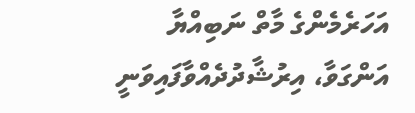އަހަރެމެންގެ މާތް ނަބިއްޔާ އަންގަވާ، އިރުޝާދުދެއްވާފައިވަނީ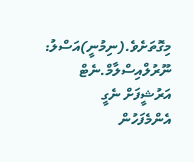މިގޮތަށެވެ.(ނިމުނީ)އަސްލު: ނޫރުލްއިސްލާމް.ނެޓް
އަރުޝީފަށް ނެގީ
އެންމެފަހުން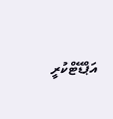އަޕްޑޭޓްކުރީ